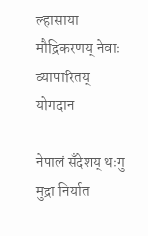ल्हासाया मौद्रिकरणय् नेवाः व्यापारितय् योगदान

नेपालं सँदेशय् थःगु मुद्रा निर्यात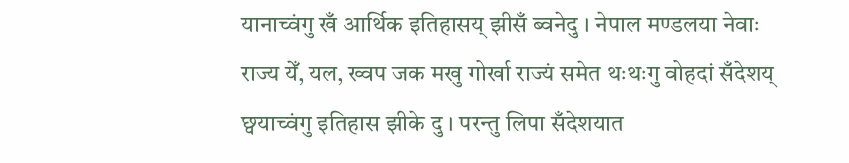यानाच्वंगु खँ आर्थिक इतिहासय् झीसँ ब्वनेदु । नेपाल मण्डलया नेवाः राज्य येँ, यल, ख्वप जक मखु गोर्खा राज्यं समेत थःथःगु वोहदां सँदेशय् छ्वयाच्वंगु इतिहास झीके दु । परन्तु लिपा सँदेशयात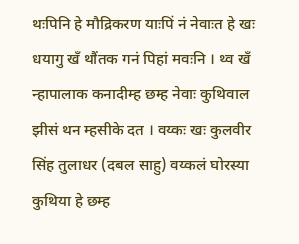थःपिनि हे मौद्रिकरण याःपिं नं नेवाःत हे खः धयागु खँ थौंतक गनं पिहां मवःनि । थ्व खँ न्हापालाक कनादीम्ह छम्ह नेवाः कुथिवाल झीसं थन म्हसीके दत । वय्कः खः कुलवीर सिंह तुलाधर (दबल साहु) वय्कलं घोरस्या कुथिया हे छम्ह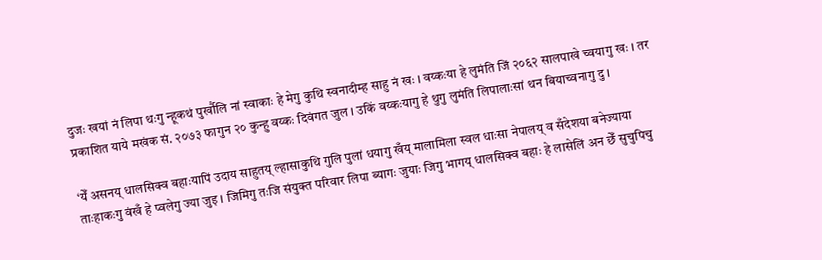दुजः खयां नं लिपा थःगु न्हूकथं पुर्खौलि नां स्वाकाः हे मेगु कुथि स्वनादीम्ह साहु नं खः । वय्कःया हे लुमंति जिं २०६२ सालपाखे च्वयागु खः । तर प्रकाशित याये मखंक सं. २०७३ फागुन २० कुन्हु वय्कः दिवंगत जुल । उकिं वय्कःयागु हे थुगु लुमंति लिपालाःसां थन बियाच्वनागु दु ।

‘येँ असनय् धालसिक्व बहाःयापिं उदाय साहुतय् ल्हासाकुथि गुलि पुलां धयागु खँय् मालामिला स्वल धाःसा नेपालय् व सँदेशया बनेज्याया ताःहाकःगु वंखँ हे प्वलेगु ज्या जुइ । जिमिगु तःजि संयुक्त परिवार लिपा ब्यागः जुयाः जिगु भागय् धालसिक्व बहाः हे लासेलिं अन छेँ सुचुपिचु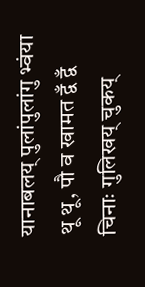यानाबलय् पुलांपुलांगु भ्वंया थू थू, पौ व खामत द्वँ द्वँ चिनाः गुलिखय् चुकय्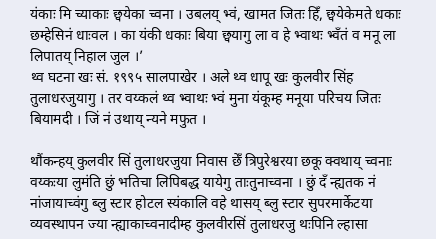यंकाः मि च्याकाः छ्वयेका च्वना । उबलय् भ्वं, खामत जितः हिँ, छ्वयेकेमते धकाः छम्हेसिनं धाःवल । का यंकी धकाः बिया छ्वयागु ला व हे भ्वाथः भ्वँतं व मनू ला लिपातय् निहाल जुल ।’
थ्व घटना खः सं. १९९५ सालपाखेर । अले थ्व धापू खः कुलवीर सिंह तुलाधरजुयागु । तर वय्कलं थ्व भ्वाथः भ्वं मुना यंकूम्ह मनूया परिचय जितः बियामदी । जिं नं उथाय् न्यने मफुत ।

थौंकन्हय् कुलवीर सिं तुलाधरजुया निवास छेँ त्रिपुरेश्वरया छकू क्वथाय् च्वनाः वय्कःया लुमंति छुं भतिचा लिपिबद्ध यायेगु ताःतुनाच्वना । छुं दँ न्ह्यतक नं नांजायाच्वंगु ब्लु स्टार होटल स्यंकालि वहे थासय् ब्लु स्टार सुपरमार्केटया व्यवस्थापन ज्या न्ह्याकाच्वनादीम्ह कुलवीरसिं तुलाधरजु थःपिनि ल्हासा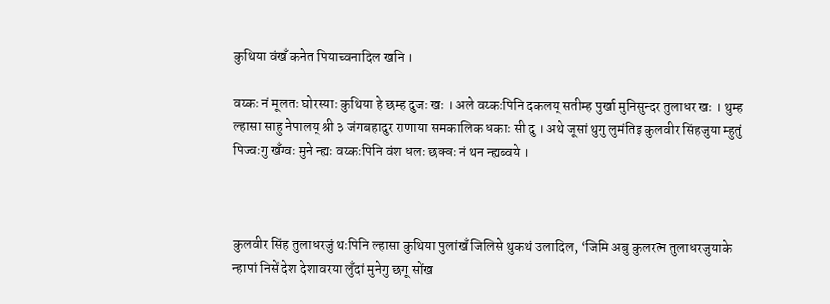कुथिया वंखँ कनेत पियाच्वनादिल खनि ।

वय्कः नं मूलतः घोरस्याः कुथिया हे छम्ह दुजः खः । अले वय्कःपिनि दकलय् सतीम्ह पुर्खा मुनिसुन्दर तुलाधर खः । थुम्ह ल्हासा साहु नेपालय् श्री ३ जंगबहादुर राणाया समकालिक धकाः सी दु । अथे जूसां थुगु लुमंतिइ कुलवीर सिंहजुया म्हुतुं पिज्वःगु खँग्वः मुने न्ह्यः वय्कःपिनि वंश धलः छक्वः नं थन न्ह्यब्वये ।



कुलवीर सिंह तुलाधरजुं थःपिनि ल्हासा कुथिया पुलांखँ जिलिसे थुकथं उलादिल, ‘जिमि अबु कुलरत्न तुलाधरजुयाके न्हापां निसें देश देशावरया लुँदां मुनेगु छगू सोंख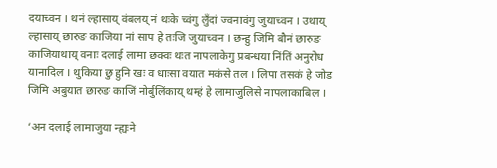दयाच्वन । थनं ल्हासाय् वंबलय् नं थःके च्वंगु लुँदां ज्वनावंगु जुयाच्वन । उथाय् ल्हासाय् छारुङ काजिया नां साप हे तःजि जुयाच्वन । छन्हु जिमि बौनं छारुङ काजियाथाय् वनाः दलाई लामा छक्वः थःत नापलाकेगु प्रबन्धया निंतिं अनुरोध यानादिल । थुकिया छु हुनि खः व धाःसा वयात मकंसे तल । लिपा तसकं हे जोड जिमि अबुयात छारुङ काजिं नोर्बुलिंकाय् थम्हं हे लामाजुलिसे नापलाकाबिल ।

‘अन दलाई लामाजुया न्ह्यःने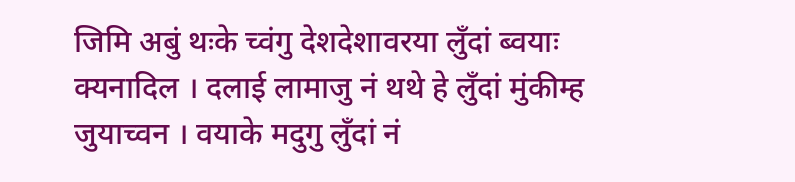जिमि अबुं थःके च्वंगु देशदेशावरया लुँदां ब्वयाः क्यनादिल । दलाई लामाजु नं थथे हे लुँदां मुंकीम्ह जुयाच्वन । वयाके मदुगु लुँदां नं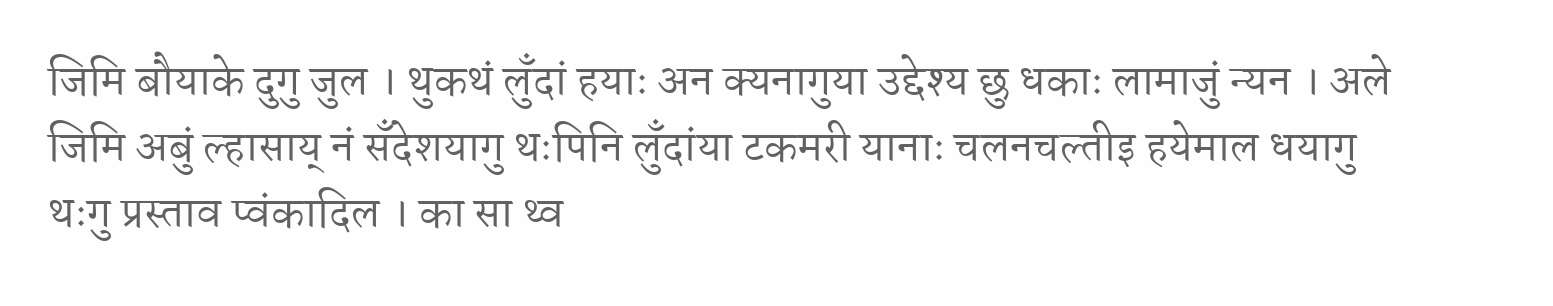जिमि बौयाके दुगु जुल । थुकथं लुँदां हयाः अन क्यनागुया उद्देश्य छु धकाः लामाजुं न्यन । अले जिमि अबुं ल्हासाय् नं सँदेशयागु थःपिनि लुँदांया टकमरी यानाः चलनचल्तीइ हयेमाल धयागु थःगु प्रस्ताव प्वंकादिल । का सा थ्व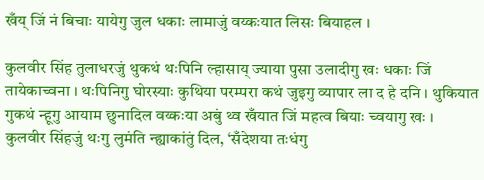खँय् जिं नं बिचाः यायेगु जुल धकाः लामाजुं वय्कःयात लिसः बियाहल ।

कुलवीर सिंह तुलाधरजुं थुकथं थःपिनि ल्हासाय् ज्याया पुसा उलादीगु खः धकाः जिं तायेकाच्वना । थःपिनिगु घोरस्याः कुथिया परम्परा कथं जुइगु व्यापार ला द हे दनि । थुकियात गुकथं न्हूगु आयाम छुनादिल वय्कःया अबुं थ्व खँयात जिं महत्व बियाः च्वयागु खः ।
कुलवीर सिंहजुं थःगु लुमंति न्ह्याकांतुं दिल, ‘सँदेशया तःधंगु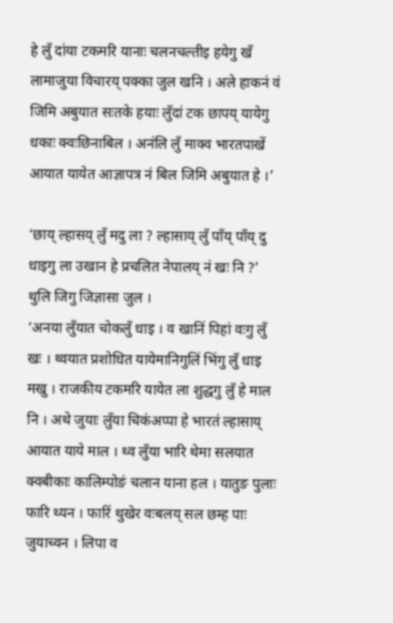हे लुँ दांया टकमरि यानाः चलनचल्तीइ हयेगु खँ लामाजुया विचारय् पक्का जुल खनि । अले हाकनं वं जिमि अबुयात सःतके हयाः लुँदां टक छापय् यायेगु धकाः क्वःछिनाबिल । अनंलि लुँ माक्व भारतपाखें आयात यायेत आज्ञापत्र नं बिल जिमि अबुयात हे ।’

‘छाय् ल्हासय् लुँ मदु ला ? ल्हासाय् लुँ पाँय् पाँय् दु धाइगु ला उखान हे प्रचलित नेपालय् नं खः नि ?’ थुलि जिगु जिज्ञासा जुल ।
‘अनया लुँयात चोकलुँ धाइ । व खानिं पिहां वःगु लुँ खः । थ्वयात प्रशोधित यायेमानिगुलिं भिंगु लुँ धाइ मखु । राजकीय टकमरि यायेत ला शुद्धगु लुँ हे माल नि । अथे जुयाः लुँया चिकंअप्पा हे भारतं ल्हासाय् आयात याये माल । थ्व लुँया भारि थेमा सलयात क्वबीकाः कालिम्पोङं चलान याना हल । यातुङ पुलाः फारि थ्यन । फारिं थुखेर वःबलय् सल छम्ह पाः जुयाच्वन । लिपा व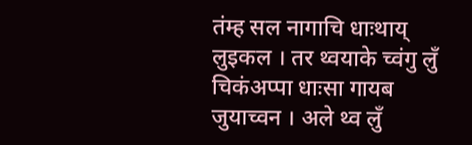तंम्ह सल नागाचि धाःथाय् लुइकल । तर थ्वयाके च्वंगु लुँ चिकंअप्पा धाःसा गायब जुयाच्वन । अले थ्व लुँ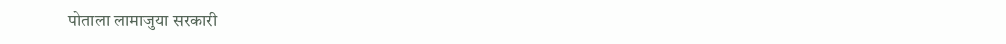पोताला लामाजुया सरकारी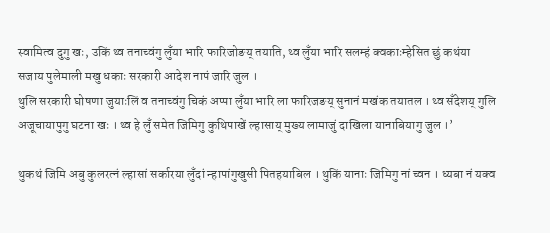स्वामित्व दुगु खः, उकिं थ्व तनाच्वंगु लुँया भारि फारिजोङय् तयाति, थ्व लुँया भारि सलम्हं क्वकाःम्हेसित छुं कथंया सजाय पुलेमाली मखु धकाः सरकारी आदेश नापं जारि जुल ।
थुलि सरकारी घोषणा जुयाःलिं व तनाच्वंगु चिकं अप्पा लुँया भारि ला फारिजङय् सुनानं मखंक तयातल । थ्व सँदेशय् गुलि अजूचायापुगु घटना खः । थ्व हे लुँ समेत जिमिगु कुथिपाखें ल्हासाय् मुख्य लामाजुं दाखिला यानाबियागु जुल ।’

थुकथं जिमि अबु कुलरत्नं ल्हासां सर्कारया लुँदां न्हापांगुखुसी पितहयाबिल । थुकिं यानाः जिमिगु नां च्वन । ध्यबा नं यक्व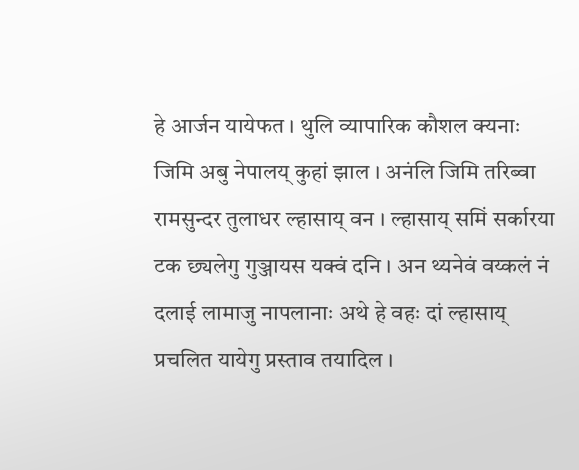हे आर्जन यायेफत । थुलि व्यापारिक कौशल क्यनाः जिमि अबु नेपालय् कुहां झाल । अनंलि जिमि तरिब्वा रामसुन्दर तुलाधर ल्हासाय् वन । ल्हासाय् समिं सर्कारया टक छ्यलेगु गुञ्जायस यक्वं दनि । अन थ्यनेवं वय्कलं नं दलाई लामाजु नापलानाः अथे हे वहः दां ल्हासाय् प्रचलित यायेगु प्रस्ताव तयादिल ।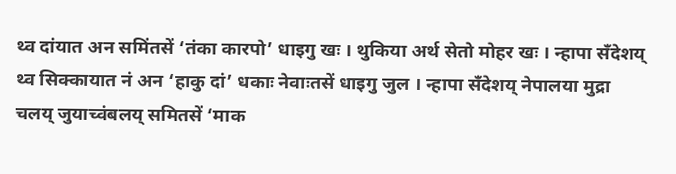थ्व दांयात अन समिंतसें ‘तंका कारपो’ धाइगु खः । थुकिया अर्थ सेतो मोहर खः । न्हापा सँदेशय् थ्व सिक्कायात नं अन ‘हाकु दां’ धकाः नेवाःतसें धाइगु जुल । न्हापा सँदेशय् नेपालया मुद्रा चलय् जुयाच्वंबलय् समितसें ‘माक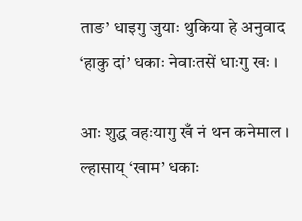ताङ’ धाइगु जुयाः थुकिया हे अनुवाद ‘हाकु दां’ धकाः नेवाःतसें धाःगु खः ।

आः शुद्ध वहःयागु खँ नं थन कनेमाल । ल्हासाय् ‘खाम’ धकाः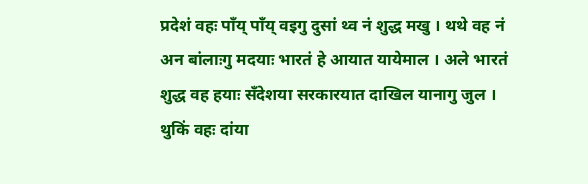प्रदेशं वहः पाँय् पाँय् वइगु दुसां थ्व नं शुद्ध मखु । थथे वह नं अन बांलाःगु मदयाः भारतं हे आयात यायेमाल । अले भारतं शुद्ध वह हयाः सँदेशया सरकारयात दाखिल यानागु जुल । थुकिं वहः दांया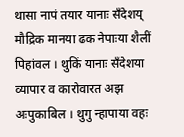थासा नापं तयार यानाः सँदेशय् मौद्रिक मानया ढक नेपाःया शैलीं पिहांवल । थुकिं यानाः सँदेशया व्यापार व कारोवारत अझ अःपुकाबिल । थुगु न्हापाया वहः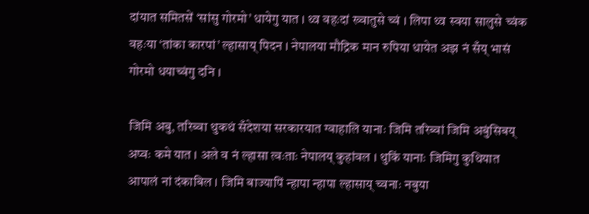दांयात समितसें ‘सांसु गोरमो’ धायेगु यात । थ्व वहःदां ख्वातुसे च्वं । लिपा थ्व स्वया सालुसे च्वंक वहःया ‘तांका कारपां’ ल्हासाय् पिदन । नेपालया मौद्रिक मान रुपिया धायेत अझ नं सँय् भासं गोरमो धयाच्वंगु दनि ।

जिमि अबु, तरिब्वा थुकथं सँदेशया सरकारयात ग्वाहालि यानाः जिमि तरिब्वां जिमि अबुंसिबय् अप्वः कमे यात । अले व नं ल्हासा त्वःताः नेपालय् कुहांवल । थुकिं यानाः जिमिगु कुथियात आपालं नां दंकाबिल । जिमि बाज्यापिं न्हापा न्हापा ल्हासाय् च्वनाः नबुया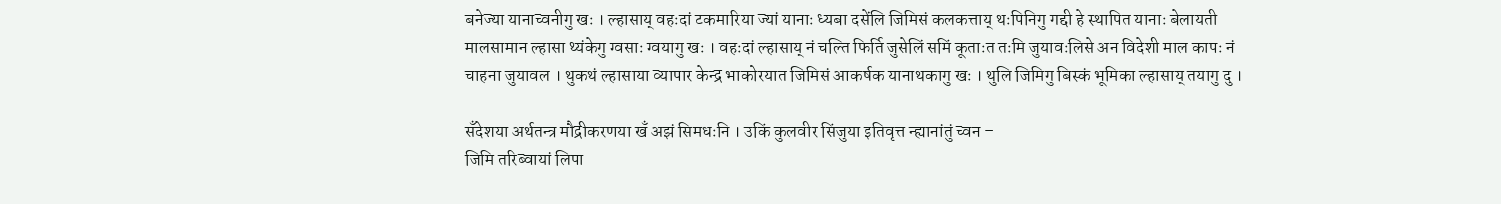बनेज्या यानाच्वनीगु खः । ल्हासाय् वहःदां टकमारिया ज्यां यानाः ध्यबा दसेंलि जिमिसं कलकत्ताय् थःपिनिगु गद्दी हे स्थापित यानाः बेलायती मालसामान ल्हासा थ्यंकेगु ग्वसाः ग्वयागु खः । वहःदां ल्हासाय् नं चल्ति फिर्ति जुसेलिं समिं कूताःत तःमि जुयावःलिसे अन विदेशी माल कापः नं चाहना जुयावल । थुकथं ल्हासाया व्यापार केन्द्र भाकोरयात जिमिसं आकर्षक यानाथकागु खः । थुलि जिमिगु बिस्कं भूमिका ल्हासाय् तयागु दु ।

सँदेशया अर्थतन्त्र मौद्रीकरणया खँ अझं सिमधःनि । उकिं कुलवीर सिंजुया इतिवृत्त न्ह्यानांतुं च्वन –
जिमि तरिब्वायां लिपा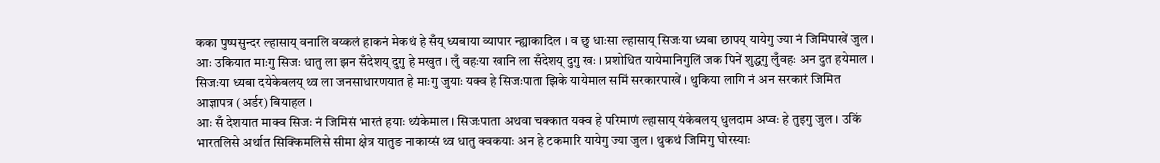कका पुष्पसुन्दर ल्हासाय् वनालि वय्कलं हाकनं मेकथं हे सँय् ध्यबाया व्यापार न्ह्याकादिल । व छु धाःसा ल्हासाय् सिजःया ध्यबा छापय् यायेगु ज्या नं जिमिपाखें जुल । आः उकियात माःगु सिजः धातु ला झन सँदेशय् दुगु हे मखुत । लुँ वहःया खानि ला सँदेशय् दुगु खः । प्रशोधित यायेमानिगुलिं जक पिनें शुद्धगु लुँवहः अन दुत हयेमाल । सिजःया ध्यबा दयेकेबलय् थ्व ला जनसाधारणयात हे माःगु जुयाः यक्व हे सिजःपाता झिके यायेमाल समिं सरकारपाखें । थुकिया लागि नं अन सरकारं जिमित आज्ञापत्र (अर्डर) बियाहल ।
आः सँ देशयात माक्व सिजः नं जिमिसं भारतं हयाः थ्यंकेमाल । सिजःपाता अथवा चक्कात यक्व हे परिमाणं ल्हासाय् यंकेबलय् धुलदाम अप्वः हे तुइगु जुल । उकिं भारतलिसे अर्थात सिक्किमलिसे सीमा क्षेत्र यातुङ नाकाय्सं थ्व धातु क्वकयाः अन हे टकमारि यायेगु ज्या जुल । थुकथं जिमिगु घोरस्याः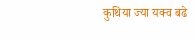कुथिया ज्या यक्व बढे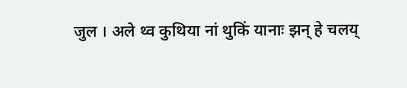जुल । अले थ्व कुथिया नां थुकिं यानाः झन् हे चलय्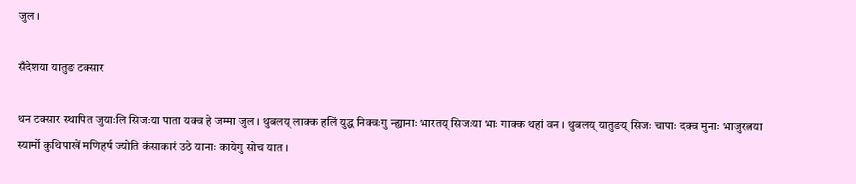जुल ।

सँदेशया यातुङ टक्सार

थन टक्सार स्थापित जुयाःलि सिजःया पाता यक्व हे जम्मा जुल । थुबलय् लाक्क हलिं युद्ध निक्वःगु न्ह्यानाः भारतय् सिजःया भाः गाक्क थहां वन । थुबलय् यातुङय् सिजः चापाः दक्व मुनाः भाजुरत्नया स्यार्मो कुथिपाखें मणिहर्ष ज्योति कंसाकारं उठे यानाः कायेगु सोच यात ।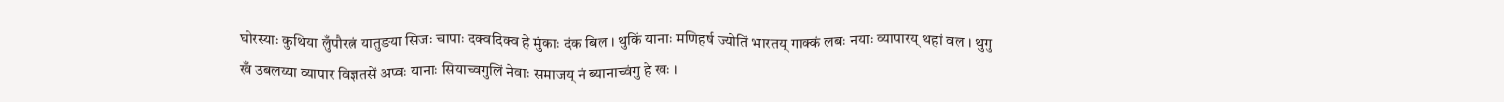घोरस्याः कुथिया लुँपौरत्नं यातुङया सिजः चापाः दक्वदिक्व हे मुंकाः दंक बिल । थुकिं यानाः मणिहर्ष ज्योतिं भारतय् गाक्कं लबः नयाः व्यापारय् थहां वल । थुगु खँ उबलय्या व्यापार विज्ञतसें अप्वः यानाः सियाच्वगुलिं नेवाः समाजय् नं ब्यानाच्वंगु हे खः ।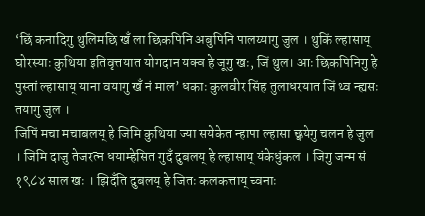‘छिं कनादिगु थुलिमछि खँ ला छिकपिनि अबुपिनि पालय्यागु जुल । थुकिं ल्हासाय् घोरस्याः कुथिया इतिवृत्तयात योगदान यक्व हे जूगु खः, जिं थुल। आः छिकपिनिगु हे पुस्तां ल्हासाय् याना वयागु खँ नं माल’ धकाः कुलवीर सिंह तुलाधरयात जिं थ्व न्ह्यसः तयागु जुल ।
जिपिं मचा मचाबलय् हे जिमि कुथिया ज्या सयेकेत न्हापा ल्हासा छ्वयेगु चलन हे जुल । जिमि दाजु तेजरत्न धयाम्हेसित गुदँ दुबलय् हे ल्हासाय् यंकेधुंकल । जिगु जन्म सं १९८४ साल खः । झिदँति दुबलय् हे जितः कलकत्ताय् च्वनाः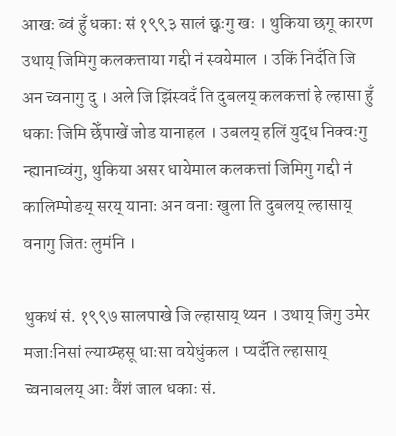आखः ब्वं हुँ धकाः सं १९९३ सालं छ्वःगु खः । थुकिया छगू कारण उथाय् जिमिगु कलकत्ताया गद्दी नं स्वयेमाल । उकिं निदँति जि अन च्वनागु दु । अले जि झिंस्वदँ ति दुबलय् कलकत्तां हे ल्हासा हुँ धकाः जिमि छेँपाखें जोड यानाहल । उबलय् हलिं युद्ध निक्वःगु न्ह्यानाच्वंगु, थुकिया असर धायेमाल कलकत्तां जिमिगु गद्दी नं कालिम्पोङय् सरय् यानाः अन वनाः खुला ति दुबलय् ल्हासाय् वनागु जितः लुमंनि ।

थुकथं सं. १९९७ सालपाखे जि ल्हासाय् थ्यन । उथाय् जिगु उमेर मजाःनिसां ल्याय्म्हसू धाःसा वयेधुंकल । प्यदँति ल्हासाय् च्वनाबलय् आः वैंशं जाल धकाः सं.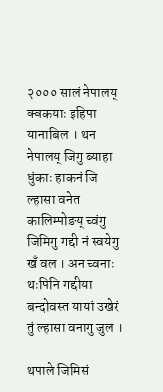२००० सालं नेपालय् क्वकयाः इहिपा यानाबिल । थन नेपालय् जिगु ब्याहा धुंकाः हाकनं जि ल्हासा वनेत कालिम्पोङय् च्वंगु जिमिगु गद्दी नं स्वयेगु खँ वल । अन च्वनाः थःपिनि गद्दीया बन्दोवस्त यायां उखेरं तुं ल्हासा वनागु जुल ।

थपाले जिमिसं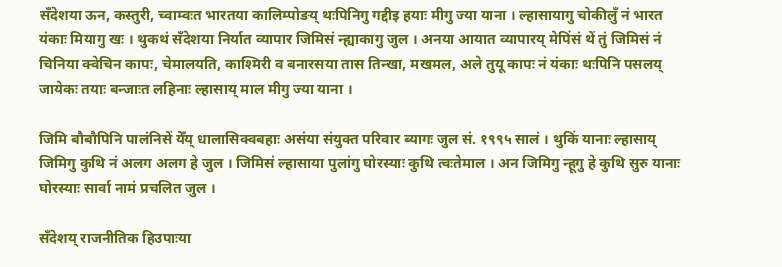सँदेशया ऊन, कस्तुरी, च्वाम्वःत भारतया कालिम्पोङय् थःपिनिगु गद्दीइ हयाः मीगु ज्या याना । ल्हासायागु चोकीलुँ नं भारत यंकाः मियागु खः । थुकथं सँदेशया निर्यात व्यापार जिमिसं न्ह्याकागु जुल । अनया आयात व्यापारय् मेपिंसं थें तुं जिमिसं नं चिनिया क्वेचिन कापः, चेमालयति, काश्मिरी व बनारसया तास तिन्खा, मखमल, अले तुयू कापः नं यंकाः थःपिनि पसलय् जायेकः तयाः बन्जाःत लहिनाः ल्हासाय् माल मीगु ज्या याना ।

जिमि बौबौपिनि पालंनिसें येँय् धालासिक्वबहाः असंया संयुक्त परिवार ब्यागः जुल सं. १९९५ सालं । थुकिं यानाः ल्हासाय् जिमिगु कुथि नं अलग अलग हे जुल । जिमिसं ल्हासाया पुलांगु घोरस्याः कुथि त्वःतेमाल । अन जिमिगु न्हूगु हे कुथि सुरु यानाः घोरस्याः सार्वा नामं प्रचलित जुल ।

सँदेशय् राजनीतिक हिउपाःया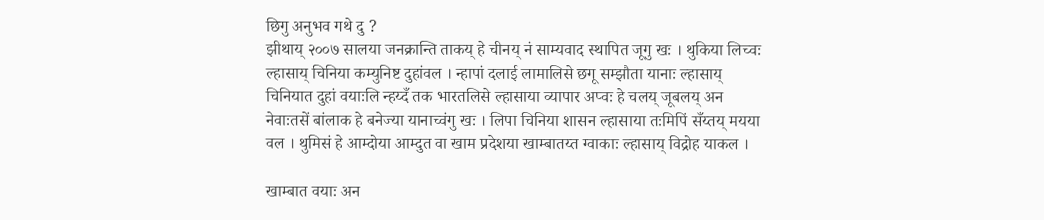छिगु अनुभव गथे दु ?
झीथाय् २००७ सालया जनक्रान्ति ताकय् हे चीनय् नं साम्यवाद स्थापित जूगु खः । थुकिया लिच्वः ल्हासाय् चिनिया कम्युनिष्ट दुहांवल । न्हापां दलाई लामालिसे छगू सम्झौता यानाः ल्हासाय् चिनियात दुहां वयाःलि न्हय्दँ तक भारतलिसे ल्हासाया व्यापार अप्वः हे चलय् जूबलय् अन नेवाःतसें बांलाक हे बनेज्या यानाच्वंगु खः । लिपा चिनिया शासन ल्हासाया तःमिपिं सँय्तय् मयया वल । थुमिसं हे आम्दोया आम्दुत वा खाम प्रदेशया खाम्बातय्त ग्वाकाः ल्हासाय् विद्रोह याकल ।

खाम्बात वयाः अन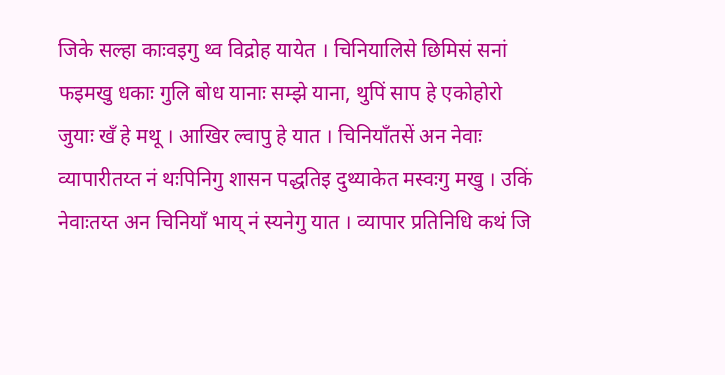जिके सल्हा काःवइगु थ्व विद्रोह यायेत । चिनियालिसे छिमिसं सनां फइमखु धकाः गुलि बोध यानाः सम्झे याना, थुपिं साप हे एकोहोरो जुयाः खँ हे मथू । आखिर ल्वापु हे यात । चिनियाँतसें अन नेवाः व्यापारीतय्त नं थःपिनिगु शासन पद्धतिइ दुथ्याकेत मस्वःगु मखु । उकिं नेवाःतय्त अन चिनियाँ भाय् नं स्यनेगु यात । व्यापार प्रतिनिधि कथं जि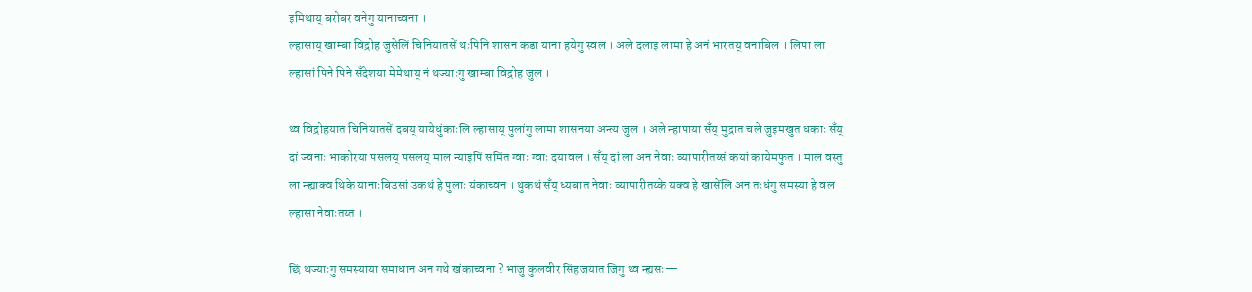इमिथाय् बरोबर वनेगु यानाच्वना ।
ल्हासाय् खाम्बा विद्रोह जुसेलिं चिनियातसें थःपिनि शासन कडा याना हयेगु स्वल । अले दलाइ लामा हे अनं भारतय् वनाबिल । लिपा ला ल्हासां पिने पिने सँदेशया मेमेथाय् नं थज्याःगु खाम्बा विद्रोह जुल ।

थ्व विद्रोहयात चिनियातसें दबय् यायेधुंकाःलि ल्हासाय् पुलांगु लामा शासनया अन्त्य जुल । अले न्हापाया सँय् मुद्रात चले जुइमखुत धकाः सँय् दां ज्वनाः भाकोरया पसलय् पसलय् माल न्याइपिं समिंत ग्वाः ग्वाः दयावल । सँय् दां ला अन नेवाः व्यापारीतय्सं कयां कायेमफुत । माल वस्तु ला न्ह्याक्व थिके यानाःबिउसां उकथं हे पुलाः यंकाच्वन । थुकथं सँय् ध्यबात नेवाः व्यापारीतय्के यक्व हे खासेंलि अन तःधंगु समस्या हे वल ल्हासा नेवाःतय्त ।

छिं थज्याःगु समस्याया समाधान अन गथे खंकाच्वना ? भाजु कुलवीर सिंहजयात जिगु थ्व न्ह्यसः—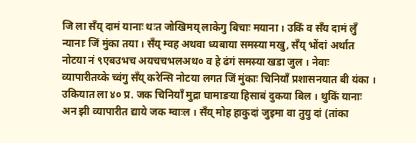जि ला सँय् दामं यानाः थःत जोखिमय् लाकेगु बिचाः मयाना । उकिं व सँय दामं लुँ न्यानाः जिं मुंका तया । सँय् म्वह अथवा ध्यबाया समस्या मखु, सँय् भोंदां अर्थात नोटया नं ९एबउभच अयचचभलअथ० व हे ढंगं समस्या खडा जुल । नेवाः व्यापारीतय्के च्वंगु सँय् करेन्सि नोटया लगत जिं मुंकाः चिनियाँ प्रशासनयात बी यंका । उकियात ला ४० प्र. जक चिनियाँ मुद्रा घामाङया हिसाबं दुकया बिल । थुकिं यानाः अन झी व्यापारीत द्याये जक म्वाःल । सँय् मोह हाकुदां जुइमा वा तुयु दां (तांका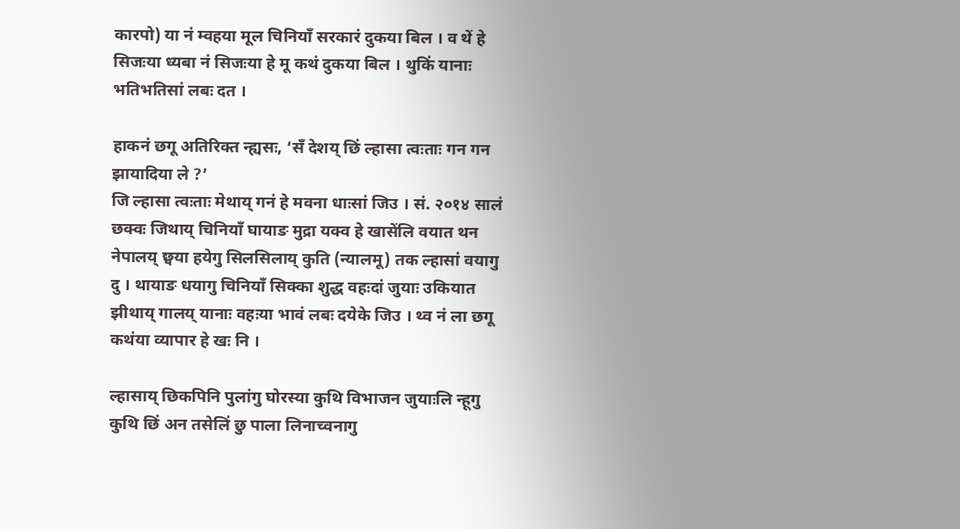कारपो) या नं म्वहया मूल चिनियाँ सरकारं दुकया बिल । व थें हे सिजःया ध्यबा नं सिजःया हे मू कथं दुकया बिल । थुकिं यानाः भतिभतिसां लबः दत ।

हाकनं छगू अतिरिक्त न्ह्यसः, ‘सँ देशय् छिं ल्हासा त्वःताः गन गन झायादिया ले ?’
जि ल्हासा त्वःताः मेथाय् गनं हे मवना धाःसां जिउ । सं. २०१४ सालं छक्वः जिथाय् चिनियाँ घायाङ मुद्रा यक्व हे खासेंलि वयात थन नेपालय् छ्वया हयेगु सिलसिलाय् कुति (न्यालमू) तक ल्हासां वयागु दु । थायाङ धयागु चिनियाँ सिक्का शुद्ध वहःदां जुयाः उकियात झीथाय् गालय् यानाः वहःया भावं लबः दयेके जिउ । थ्व नं ला छगू कथंया व्यापार हे खः नि ।

ल्हासाय् छिकपिनि पुलांगु घोरस्या कुथि विभाजन जुयाःलि न्हूगु कुथि छिं अन तसेलिं छु पाला लिनाच्वनागु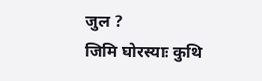जुल ?
जिमि घोरस्याः कुथि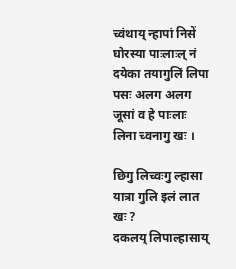च्वंथाय् न्हापां निसें घोरस्या पाःलाःल् नं दयेका तयागुलिं लिपा पसः अलग अलग जूसां व हे पाःलाः लिना च्वनागु खः ।

छिगु लिच्वःगु ल्हासा यात्रा गुलि इलं लात खः ?
दकलय् लिपाल्हासाय्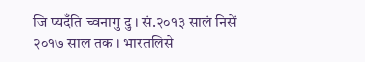जि प्यदँति च्वनागु दु । सं.२०१३ सालं निसें २०१७ साल तक । भारतलिसे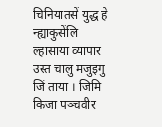चिनियातसें युद्ध हे न्ह्याकुसेंलि ल्हासाया व्यापार उस्त चालु मजुइगु जिं ताया । जिमि किजा पञ्चवीर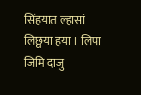सिंहयात ल्हासां लिछ्वया हया । लिपा जिमि दाजु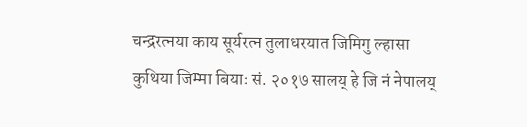चन्द्ररत्नया काय सूर्यरत्न तुलाधरयात जिमिगु ल्हासा कुथिया जिम्मा बियाः सं. २०१७ सालय् हे जि नं नेपालय्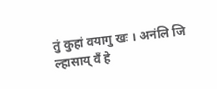तुं कुहां वयागु खः । अनंलि जि ल्हासाय् वँ हे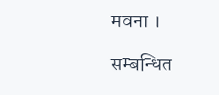मवना ।

सम्बन्धित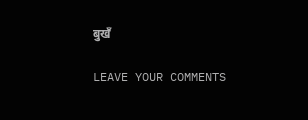बुखँ

LEAVE YOUR COMMENTS